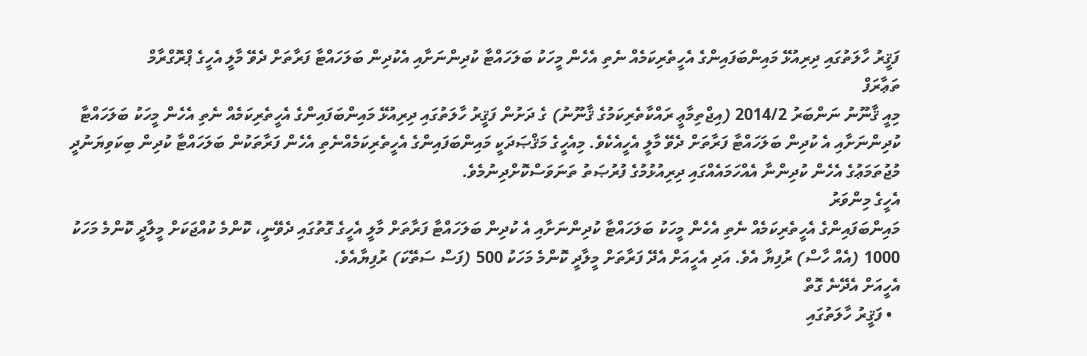ފަޤީރު ހާލަތުގައި ދިރިއުޅޭ މައިންބަފައިންގެ އެހީތެރިކަމެއް ނެތި އެހެން މީހަކު ބަލަހައްޓާ ކުދިންނަށާއި އެކުދިން ބަލަހައްޓާ ފަރާތަށް ދެވޭ މާލީ އެހީގެ ޕްރޮގްރާމް
ތަޢާރަފް
މިއީ ޤާނޫނު ނަންބަރު 2014/2 (އިޖްތިމާޢީ ރައްކާތެރިކަމުގެ ޤާނޫނު) ގެ ދަށުން ފަޤީރު ހާލަތުގައި ދިރިއުޅޭ މައިންބަފައިންގެ އެހީތެރިކަމެއް ނެތި އެހެން މީހަކު ބަލަހައްޓާ ކުދިންނަށާއި އެ ކުދިން ބަލަހައްޓާ ފަރާތަށް ދެވޭ މާލީ އެހީއެކެވެ. މިއެހީގެ މަޤްޞަދަކީ މައިންބަފައިންގެ އެހީތެރިކަމެއްނެތި އެހެން ފަރާތަކުން ބަލަހައްޓާ ކުދިން ބިކަވިޔަނުދީ މުޖުތަމަޢުގެ އެހެން ކުދިންނާ އެއްހަމައެއްގައި ދިރިއުޅުމުގެ ފުރުޞަތު ތަނަވަސްކޮށްދިނުމެވެ.
އެހީގެ މިންވަރު
މައިންބަފައިންގެ އެހީތެރިކަމެއް ނެތި އެހެން މީހަކު ބަލަހައްޓާ ކުދިންނަށާއި އެ ކުދިން ބަލަހައްޓާ ފަރާތަށް މާލީ އެހީގެ ގޮތުގައި ދެވޭނީ، ކޮންމެ ކުއްޖަކަށް މީލާދީ ކޮންމެ މަހަކު 1000 (އެއް ހާސް) ރުފިޔާ އެވެ. އަދި އެހީއަށް އެދޭ ފަރާތަށް މީލާދީ ކޮންމެ މަހަކު 500 (ފަސް ސަތޭކަ) ރުފިޔާއެވެ.
އެހީއަށް އެދޭނެ ގޮތް
  • ފަޤީރު ހާލަތުގައި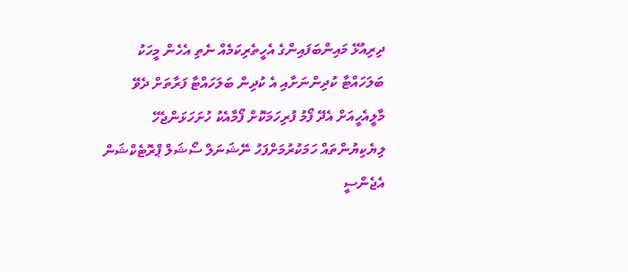ދިރިއުޅޭ މައިންބަފައިންގެ އެހީތެރިކަމެއް ނެތި އެހެން މީހަކު ބަލަހައްޓާ ކުދިންނަށާއި އެ ކުދިން ބަލަހައްޓާ ފަރާތަށް ދެވޭ މާލީއެހީއަށް އެދޭ ފޯމު ފުރިހަމަކޮށް ފޯމާއެކު ހުށަހަޅަންޖެހޭ ލިޔެކިޔުންތައް ހަމަކުރުމަށްފަހު ނޭޝަނަލް ސޯޝަލް ޕްރޮޓެކްޝަން އެޖެންސީ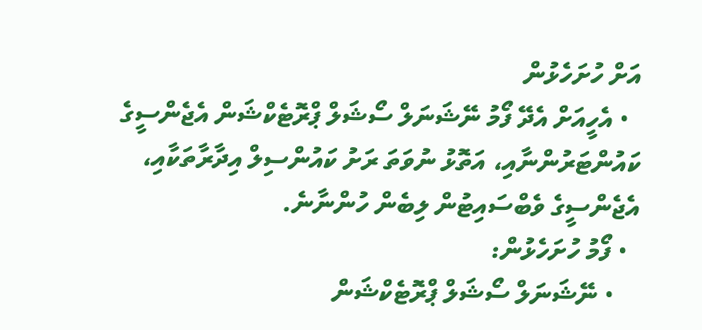އަށް ހުށަހެޅުން
  • އެހީއަށް އެދޭ ފޯމު ނޭޝަނަލް ސޯޝަލް ޕްރޮޓެކްޝަން އެޖެންސީގެ ކައުންޓަރުންނާއި، އަތޮޅު ނުވަތަ ރަށު ކައުންސިލް އިދާރާތަކާއި، އެޖެންސީގެ ވެބްސައިޓުން ލިބެން ހުންނާނެ.
  • ފޯމު ހުށަހެޅުން:
    • ނޭޝަނަލް ސޯޝަލް ޕްރޮޓެކްޝަން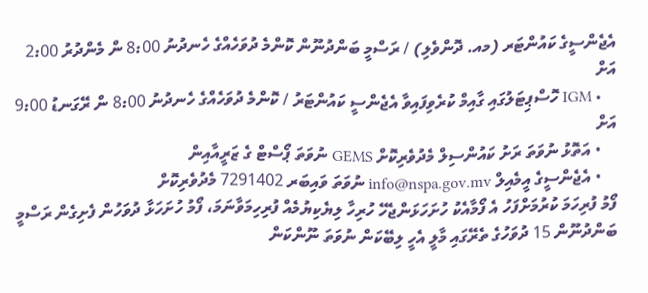އެޖެންސީގެ ކައުންޓަރ (މއ. ދޮންވެލި) / ރަސްމީ ބަންދުނޫން ކޮންމެ ދުވަހެއްގެ ހެނދުނު 8:00 ން މެންދުރު 2:00 އަށް
    • IGM ހޮސްޕިޓަލުގައި ގާއިމް ކުރެވިފައިވާ އެޖެންސީ ކައުންޓަރު / ކޮންމެ ދުވަހެއްގެ ހެނދުނު 8:00 ން ރޭގަނޑު 9:00 އަށް
    • އަތޮޅު ނުވަތަ ރަށު ކައުންސިލް މެދުވެރިކޮށް GEMS ނުވަތަ ޕޯސްޓް ގެ ޒަރީއާއިން
    • އެޖެންސީގެ އީމެއިލް info@nspa.gov.mv ނުވަތަ ވައިބަރ 7291402 މެދުވެރިކޮށް
ފޯމު ފުރިހަމަ ކުރުމަށްފަހު އެ ފޯމާއެކު ހުށަހަޅަންޖެހޭ ހުރިހާ ލިޔެކިޔުމެއް ފުރިހިމަވާނަމަ، ފޯމު ހުށަހަޅާ ދުވަހުން ފެށިގެން ރަސްމީ ބަންދުނޫން 15 ދުވަހުގެ ތެރޭގައި މާލީ އެހީ ލިބޭކަން ނުވަތަ ނޫންކަން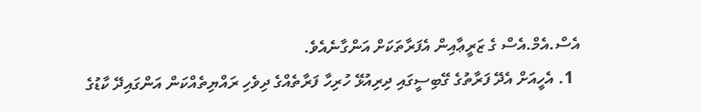އެސް.އެމް.އެސް ގެ ޒަރީޢާއިން އެފަރާތަކަށް އަންގާނެއެވެ.
  1. އެހީއަށް އެދޭ ފަރާތުގެ ގޭބިސީގައި ދިރިއުޅޭ ހުރިހާ ފަރާތެއްގެ ދިވެހި ރައްޔިތެއްކަން އަންގައިދޭ ކާޑުގެ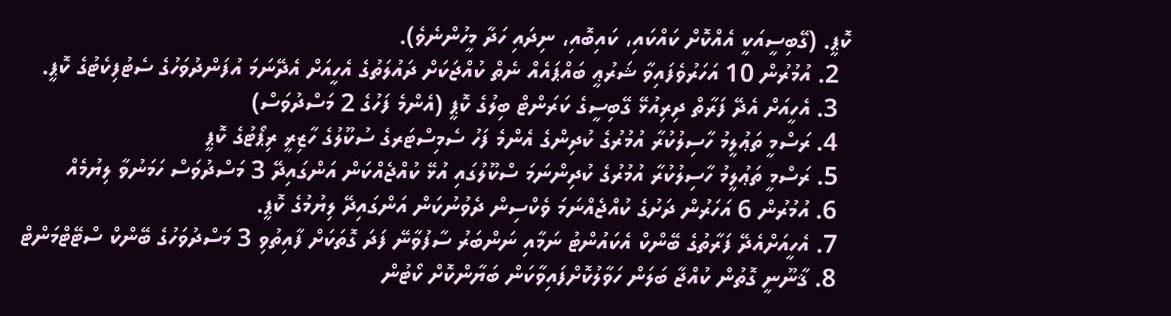ކޮޕީ. (ގޭބިސީއަކީ އެއްކޮށް ކައްކައި، ކައިބޮއި، ނިދައި ހަދާ މީހުންނެވެ).
  2. އުމުރުން 10 އަހަރުވެފައިވާ ޝަރުޢީ ބައްޕައެއް ނެތް ކުއްޖަކަށް ދައުލަތުގެ އެހީއަށް އެދޭނަމަ އުފަންދުވަހުގެ ސެޓުފިކެޓުގެ ކޮޕީ.
  3. އެހީއަށް އެދޭ ފަރާތް ދިރިއުޅޭ ގޭބިސީގެ ކަރަންޓް ބިލުގެ ކޮޕީ (އެންމެ ފަހުގެ 2 މަސްދުވަސް)
  4. ރަސްމީ ތަޢުލީމު ހާސިލުކުރާ އުމުރުގެ ކުދިންގެ އެންމެ ފަހު ސެމިސްޓަރގެ ސުކޫލުގެ ހާޒިރީ ރިޕޯޓުގެ ކޮޕީ
  5. ރަސްމީ ތަޢުލީމު ހާސިލުކުރާ އުމުރުގެ ކުދިންނަމަ ސްކޫލުގައި އުޅޭ ކުއްޖެއްކަން އަންގައިދޭ 3 މަސްދުވަސް ހަމަނުވާ ލިޔުމެއް
  6. އުމުރުން 6 އަހަރުން ދަށުގެ ކުއްޖެއްނަމަ ވެކްސިން ދެވުނުކަން އަންގައިދޭ ލިޔުމުގެ ކޮޕީ.
  7. އެހީއަށްއެދޭ ފަރާތުގެ ބޭންކް އެކައުންޓު ނަމާއި ނަންބަރު ސާފުވާނޭ ފަދަ ގޮތަކަށް ފާއިތުވި 3 މަސްދުވަހުގެ ބޭންކް ސްޓޭޓްމަންޓް
  8. ޤާނޫނީ ގޮތުން ކުއްޖާ ބަލަން ހަވާލުކޮށްފައިވާކަން ބަޔާންކޮށް ކޯޓުން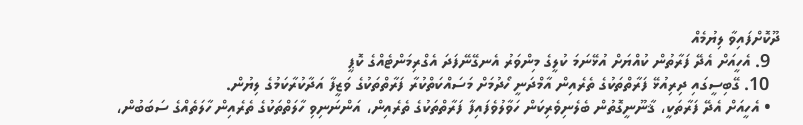ދޫކޮށްފައިވާ ލިޔުމެއް
  9. އެހީއަށް އެދޭ ފަރާތުން ކުއްޔަށް އުޅޭނަމަ ކުލީގެ މިންވަރު އެނގޭނޭފަދަ އެގްރިމަންޓެއްގެ ކޮޕީ
  10. ގޭބިސީގައި ދިރިއުޅޭ ފަރާތްތަކުގެ ތެރެއިން އާމްދަނީ ހޯދުމަށް މަސައްކަތްކުރާ ފަރާތްތަކުގެ ވަޒީފާ އަދާކުރާކަމުގެ ލިޔުން.
  • އެހީއަށް އެދޭ ފަރާތަކީ، ޤާނޫނީގޮތުން ބެލެނިވެރިކަން ހަވާލުވެފައިފާ ފަރާތްތަކުގެ ތެރެއިން، އަންނަނިވި ހާލަތްތަކުގެ ތެރެއިން ހާލަތެއްގެ ސަބަބުން،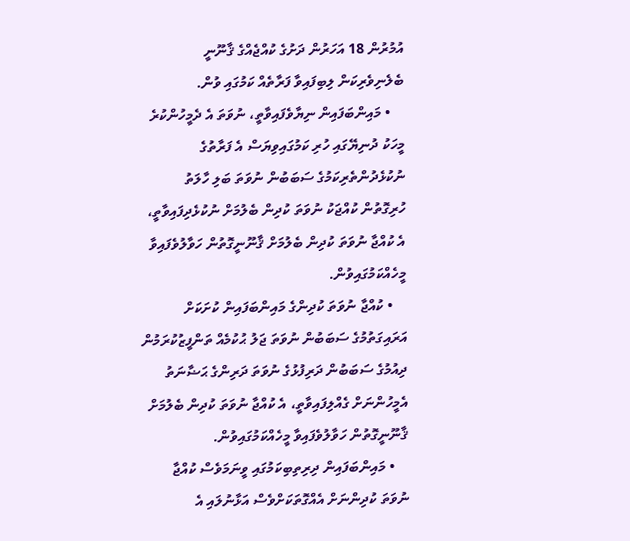އުމުރުން 18 އަހަރުން ދަށުގެ ކުއްޖެއްގެ ޤާނޫނީ ބެލެނިވެރިކަން ލިބިފައިވާ ފަރާތެއް ކަމުގައި ވުން.
    • މައިންބަފައިން ނިޔާވެފައިވާތީ، ނުވަތަ އެ ދެމީހުންކުރެ މީހަކު ދުނިޔޭގައި ހުރި ކަމުގައިވިޔަސް އެ ފަރާތުގެ ނުކުޅެދުންތެރިކަމުގެ ސަބަބުން ނުވަތަ ބަލި ހާލަތު ހުރިގޮތުން ކުއްޖަކު ނުވަތަ ކުދިން ބެލުމަށް ނުކުޅެދިފައިވާތީ، އެ ކުއްޖާ ނުވަތަ ކުދިން ބެލުމަށް ޤާނޫނީގޮތުން ހަވާލުވެފައިވާ މީހެއްކަމުގައިވުން.
    • ކުއްޖާ ނުވަތަ ކުދިންގެ މައިންބަފައިން ކުށަކަށް އަރައިގަތުމުގެ ސަބަބުން ނުވަތަ ޖަލު ޙުކުމެއް ތަންފީޒުކުރަމުން ދިއުމުގެ ސަބަބުން ދަރިފުޅުގެ ނުވަތަ ދަރިންގެ ޙަޟާނަތު އެމީހުންނަށް ގެއްލިފައިވާތީ، އެ ކުއްޖާ ނުވަތަ ކުދިން ބެލުމަށް ޤާނޫނީގޮތުން ހަވާލުވެފައިވާ މީހެއްކަމުގައިވުން.
    • މައިންބަފައިން ދިރިތިބިކަމުގައި ވީނަމަވެސް ކުއްޖާ ނުވަތަ ކުދިންނަށް އެއްގޮތަކަށްވެސް އަޅާނުލައި އެ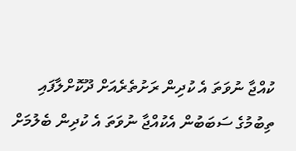ކުއްޖާ ނުވަތަ އެ ކުދިން ރަށުތެރެއަށް ދޫކޮށްލާފައި ތިބުމުގެ ސަބަބުން އެކުއްޖާ ނުވަތަ އެ ކުދިން ބެލުމަށް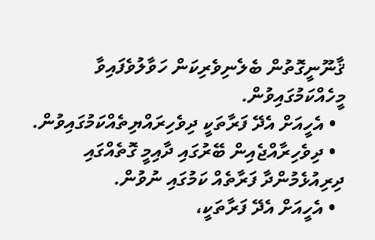ޤާނޫނީގޮތުން ބެލެނިވެރިކަން ހަވާލުވެފައިވާ މީހެއްކަމުގައިވުން.
  • އެހީއަށް އެދޭ ފަރާތަކީ ދިވެހިރައްޔިތެއްކަމުގައިވުން.
  • ދިވެހިރާއްޖެއިން ބޭރުގައި ދާއިމީ ގޮތެއްގައި ދިރިއުޅެމުންދާ ފަރާތެއް ކަމުގައި ނުވުން.
  • އެހީއަށް އެދޭ ފަރާތަކީ،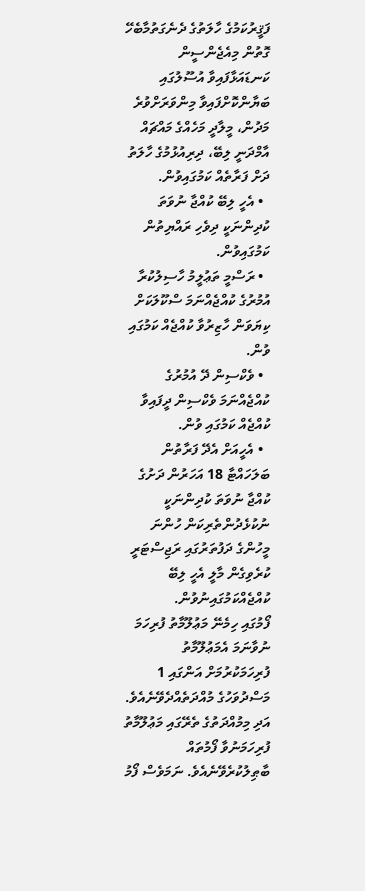ފަޤީރުކަމުގެ ހާލަތުގެ ދެނެގަތުމާބެހޭ ގޮތުން މިއެޖެންސީން ކަނޑައަޅާފައިވާ އުސޫލުގައި ބަޔާންކޮށްފައިވާ މިންވަރަށްވުރެ މަދުން، މީލާދީ މަހެއްގެ މައްޗައް އާމްދަނީ ލިބޭ، ދިރިއުޅުމުގެ ހާލަތު ދަށް ފަރާތެއް ކަމުގައިވުން.
  • އެހީ ލިބޭ ކުއްޖާ ނުވަތަ ކުދިންނަކީ ދިވެހި ރައްޔިތުން ކަމުގައިވުން.
  • ރަސްމީ ތަޢުލީމު ހާސިލުކުރާ އުމުރުގެ ކުއްޖެއްނަމަ ސްކޫލަކަށް ކިޔަވަން ހާޒިރުވާ ކުއްޖެއް ކަމުގައި ވުން.
  • ވެކްސިން ދޭ އުމުރުގެ ކުއްޖެއްނަމަ ވެކްސިން ދީފައިވާ ކުއްޖެއް ކަމުގައި ވުން.
  • އެހީއަށް އެދޭ ފަރާތުން ބަލަހައްޓާ 18 އަހަރުން ދަށުގެ ކުއްޖާ ނުވަތަ ކުދިންނަކީ ނުކުޅެދުންތެރިކަން ހުންނަ މީހުންގެ ދަފުތަރުގައި ރަޖިސްޓަރީ ކުރެވިގެން މާލީ އެހީ ލިބޭ ކުއްޖެއްކަމުގައިނުވުން.
ފޯމުގައި ހިމެނޭ މަޢުލޫމާތު ފުރިހަމަ ނުވާނަމަ އެމަޢުލޫމާތު ފުރިހަމަކުރުމަށް އަންގައި 1 މަސްދުވަހުގެ މުއްދަތެއްދެވޭނެއެވެ. އަދި މިމުއްދަތުގެ ތެރޭގައި މަޢުލޫމާތު ފުރިހަމަނުވާ ފޯމުތައް ބާޠިލުކުރެވޭނެއެވެ. ނަމަވެސް ފޯމު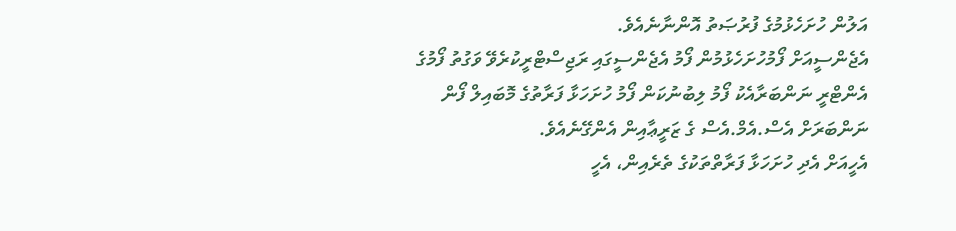އަލުން ހުށަހެޅުމުގެ ފުރުޞަތު އޮންނާނެއެވެ.
އެޖެންސީއަށް ފޯމުހުށަހެޅުމުން ފޯމު އެޖެންސީގައި ރަޖިސްޓްރީކުރެވޭ ވަގުތު ފޯމުގެ އެންޓްރީ ނަންބަރާއެކު ފޯމު ލިބުނުކަން ފޯމު ހުށަހަޅާ ފަރާތުގެ މޮބައިލް ފޯން ނަންބަރަށް އެސް.އެމް.އެސް ގެ ޒަރީޢާއިން އެންގޭނެއެވެ.
އެހީއަށް އެދި ހުށަހަޅާ ފަރާތްތަކުގެ ތެރެއިން، އެހީ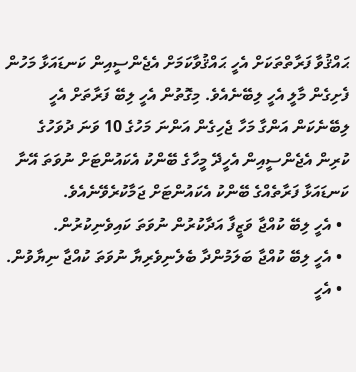ޙައްޤުވާ ފަރާތްތަކަށް އެހީ ޙައްޤުވާކަމަށް އެޖެންސީއިން ކަނޑައަޅާ މަހުން ފެށިގެން މާލީ އެހީ ލިބޭނެއެވެ. މިގޮތުން އެހީ ލިބޭ ފަރާތަށް އެހީ ލިބޭނެކަން އަންގާ މަހާ ޖެހިގެން އަންނަ މަހުގެ 10 ވަނަ ދުވަހުގެ ކުރިން އެޖެންސީއިން އެހީދޭ މީހާގެ ބޭންކު އެކައުންޓަށް ނުވަތަ އޭނާ ކަނޑައަޅާ ފަރާތެއްގެ ބޭންކު އެކައުންޓަށް ޖަމާކުރެވޭނެއެވެ.
  • އެހީ ލިބޭ ކުއްޖާ ވަޒީފާ އަދާކުރުން ނުވަތަ ކައިވެނިކުރުން.
  • އެހީ ލިބޭ ކުއްޖާ ބަލަމުންދާ ބެލެނިވެރިޔާ ނުވަތަ ކުއްޖާ ނިޔާވުން.
  • އެހީ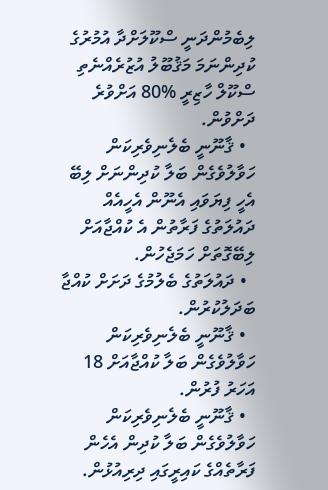ލިބެމުންދަނީ ސްކޫލަށްދާ އުމުރުގެ ކުދިންނަމަ މަޤުބޫލު އުޒުރެއްނެތި ސްކޫލް ހާޒިރީ %80 އަށްވުރެ ދަށްވުން.
  • ޤާނޫނީ ބެލެނިވެރިކަން ހަވާލުވެގެން ބަލާ ކުދިންނަށް ލިބޭ އެހީ ފިޔަވައި އެނޫން އެހީއެއް ދައުލަތުގެ ފަރާތުން އެ ކުއްޖާއަށް ލިބޭގޮތަށް ހަމަޖެހުން.
  • ދައުލަތުގެ ބެލުމުގެ ދަށަށް ކުއްޖާ ބަދަލުކުރުން.
  • ޤާނޫނީ ބެލެނިވެރިކަން ހަވާލުވެގެން ބަލާ ކުއްޖާއަށް 18 އަހަރު ފުރުން.
  • ޤާނޫނީ ބެލެނިވެރިކަން ހަވާލުވެގެން ބަލާ ކުދިން އެހެން ފަރާތެއްގެ ކައިރީގައި ދިރިއުޅުން.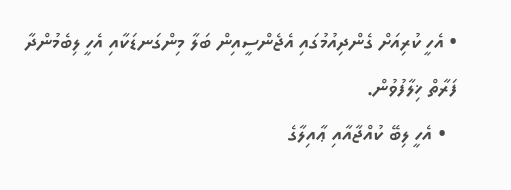• އެހީ ކުރިއަށް ގެންދިއުމުގައި އެޖެންސީއިން ބަލާ މިންގަނޑަކާއި އެހީ ލިބެމުންދާ ފަރާތް ޚިލާފުވުން.
  • އެހީ ލިބޭ ކުއްޖާއާއި ޢާއިލާގެ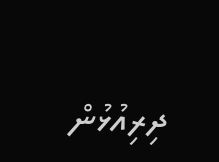ދިރިއުޅުން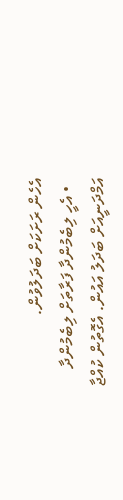އެހެން ރަށަކަށް ބަދަލުވުން.
  • އެހީ ލިބެމުންދާ ފަރާތަށް ލިބެމުންދާ އަމްދަނީއަށް ބަދަލު އައުން. އެގޮތުން ކުއްޖާ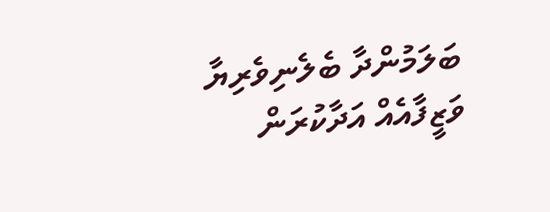ބަލަމުންދާ ބެލެނިވެރިޔާ ވަޒީފާއެއް އަދާކުރަން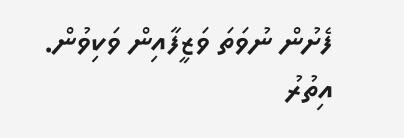ފެށުން ނުވަތަ ވަޒީފާއިން ވަކިވުން.
އިތުރު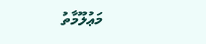މަޢުލޫމާތު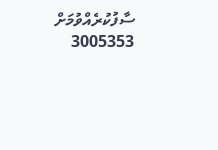ސާފުކުރެއްވުމަށް 3005353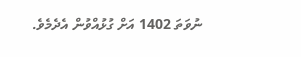ނުވަތަ 1402 އަށް ގުޅުއްވުން އެދެމެވެ.